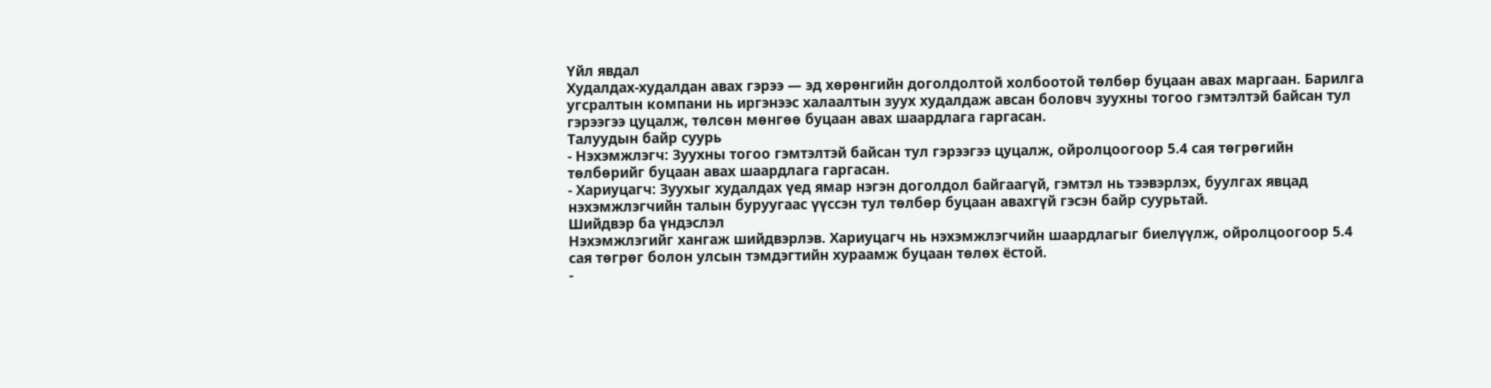Үйл явдал
Худалдах-худалдан авах гэрээ — эд хөрөнгийн доголдолтой холбоотой төлбөр буцаан авах маргаан. Барилга угсралтын компани нь иргэнээс халаалтын зуух худалдаж авсан боловч зуухны тогоо гэмтэлтэй байсан тул гэрээгээ цуцалж, төлсөн мөнгөө буцаан авах шаардлага гаргасан.
Талуудын байр суурь
- Нэхэмжлэгч: Зуухны тогоо гэмтэлтэй байсан тул гэрээгээ цуцалж, ойролцоогоор 5.4 сая төгрөгийн төлбөрийг буцаан авах шаардлага гаргасан.
- Хариуцагч: Зуухыг худалдах үед ямар нэгэн доголдол байгаагүй, гэмтэл нь тээвэрлэх, буулгах явцад нэхэмжлэгчийн талын буруугаас үүссэн тул төлбөр буцаан авахгүй гэсэн байр суурьтай.
Шийдвэр ба үндэслэл
Нэхэмжлэгийг хангаж шийдвэрлэв. Хариуцагч нь нэхэмжлэгчийн шаардлагыг биелүүлж, ойролцоогоор 5.4 сая төгрөг болон улсын тэмдэгтийн хураамж буцаан төлөх ёстой.
-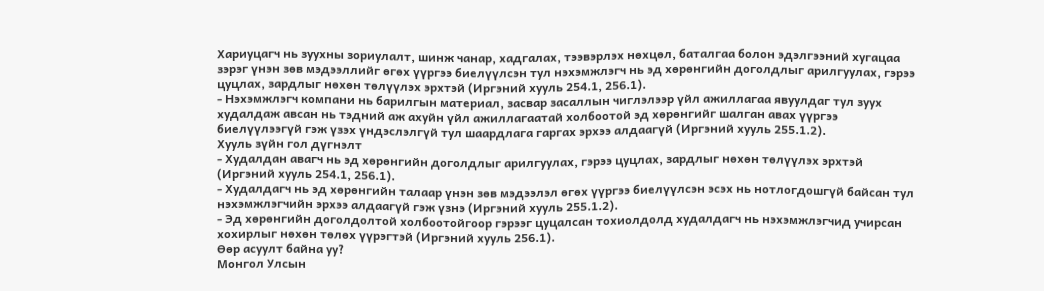Хариуцагч нь зуухны зориулалт, шинж чанар, хадгалах, тээвэрлэх нөхцөл, баталгаа болон эдэлгээний хугацаа зэрэг үнэн зөв мэдээллийг өгөх үүргээ биелүүлсэн тул нэхэмжлэгч нь эд хөрөнгийн доголдлыг арилгуулах, гэрээ цуцлах, зардлыг нөхөн төлүүлэх эрхтэй (Иргэний хууль 254.1, 256.1).
- Нэхэмжлэгч компани нь барилгын материал, засвар засаллын чиглэлээр үйл ажиллагаа явуулдаг тул зуух худалдаж авсан нь тэдний аж ахуйн үйл ажиллагаатай холбоотой эд хөрөнгийг шалган авах үүргээ биелүүлээгүй гэж үзэх үндэслэлгүй тул шаардлага гаргах эрхээ алдаагүй (Иргэний хууль 255.1.2).
Хууль зүйн гол дүгнэлт
- Худалдан авагч нь эд хөрөнгийн доголдлыг арилгуулах, гэрээ цуцлах, зардлыг нөхөн төлүүлэх эрхтэй (Иргэний хууль 254.1, 256.1).
- Худалдагч нь эд хөрөнгийн талаар үнэн зөв мэдээлэл өгөх үүргээ биелүүлсэн эсэх нь нотлогдошгүй байсан тул нэхэмжлэгчийн эрхээ алдаагүй гэж үзнэ (Иргэний хууль 255.1.2).
- Эд хөрөнгийн доголдолтой холбоотойгоор гэрээг цуцалсан тохиолдолд худалдагч нь нэхэмжлэгчид учирсан хохирлыг нөхөн төлөх үүрэгтэй (Иргэний хууль 256.1).
Өөр асуулт байна уу?
Монгол Улсын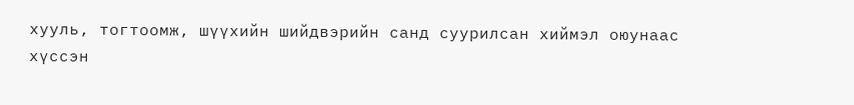хууль, тогтоомж, шүүхийн шийдвэрийн санд суурилсан хиймэл оюунаас хүссэн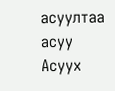асуултаа асуу
Асуух